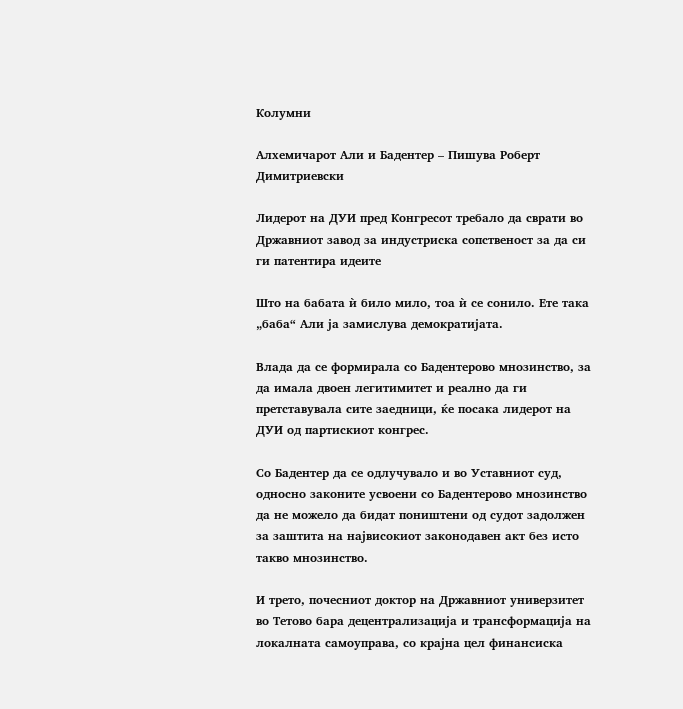Колумни

Алхемичарот Али и Бадентер – Пишува Роберт Димитриевски

Лидерот на ДУИ пред Конгресот требало да сврати во Државниот завод за индустриска сопственост за да си ги патентира идеите

Што на бабата ѝ било мило, тоа ѝ се сонило. Ете така „баба“ Али ја замислува демократијата.

Влада да се формирала со Бадентерово мнозинство, за да имала двоен легитимитет и реално да ги претставувала сите заедници, ќе посака лидерот на ДУИ од партискиот конгрес.

Со Бадентер да се одлучувало и во Уставниот суд, односно законите усвоени со Бадентерово мнозинство да не можело да бидат поништени од судот задолжен за заштита на највисокиот законодавен акт без исто такво мнозинство.

И трето, почесниот доктор на Државниот универзитет во Тетово бара децентрализација и трансформација на локалната самоуправа, со крајна цел финансиска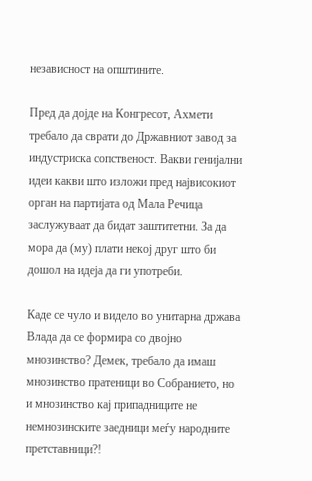независност на општините.

Пред да дојде на Конгресот, Ахмети требало да сврати до Државниот завод за индустриска сопственост. Вакви генијални идеи какви што изложи пред највисокиот орган на партијата од Мала Речица заслужуваат да бидат заштитетни. За да мора да (му) плати некој друг што би дошол на идеја да ги употреби.

Каде се чуло и видело во унитарна држава Влада да се формира со двојно мнозинство? Демек, требало да имаш мнозинство пратеници во Собранието, но и мнозинство кај припадниците не немнозинските заедници меѓу народните претставници?!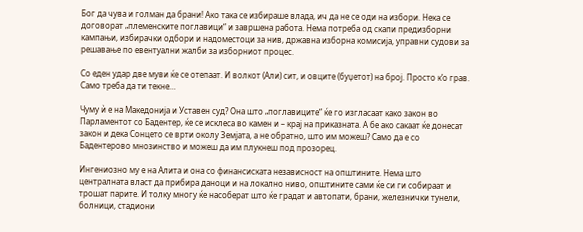Бог да чува и голман да брани! Ако така се избираше влада, ич да не се оди на избори. Нека се договорат „племенските поглавици“ и завршена работа. Нема потреба од скапи предизборни кампањи, избирачки одбори и надоместоци за нив, државна изборна комисија, управни судови за решавање по евентуални жалби за изборниот процес.

Со еден удар две муви ќе се отепаат. И волкот (Али) сит, и овците (буџетот) на број. Просто к’о грав. Само треба да ти текне…

Чуму ѝ е на Македонија и Уставен суд? Она што „поглавиците“ ќе го изгласаат како закон во Парламентот со Бадентер, ќе се исклеса во камен и – крај на приказната. А бе ако сакаат ќе донесат закон и дека Сонцето се врти околу Земјата, а не обратно, што им можеш? Само да е со Бадентерово мнозинство и можеш да им плукнеш под прозорец.

Ингениозно му е на Алита и она со финансиската независност на општините. Нема што централната власт да прибира даноци и на локално ниво, општините сами ќе си ги собираат и трошат парите. И толку многу ќе насоберат што ќе градат и автопати, брани, железнички тунели, болници, стадиони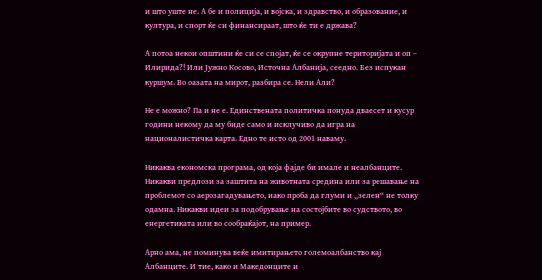и што уште не. А бе и полиција, и војска, и здравство, и образование, и култура, и спорт ќе си финансираат, што ќе ти е држава?

А потоа некои општини ќе си се спојат, ќе се окрупне територијата и оп – Илирида?! Или Јужно Косово, Источна Албанија, сеедно. Без испукан куршум. Во оазата на мирот, разбира се. Нели Али?

Не е можно? Па и не е. Единствената политичка понуда дваесет и кусур години некому да му биде само и исклучиво да игра на националистичка карта. Едно те исто од 2001 наваму.

Никаква економска програма, од која фајде би имале и неалбанците. Никакви предлози за заштита на животната средина или за решавање на проблемот со аерозагадувањето, иако проба да глуми и „зелен“ не толку одамна. Никакви идеи за подобрување на состојбите во судството, во енергетиката или во сообраќајот, на пример.

Арно ама, не поминува веќе имитирањето големоалбанство кај Албанците. И тие, како и Македонците и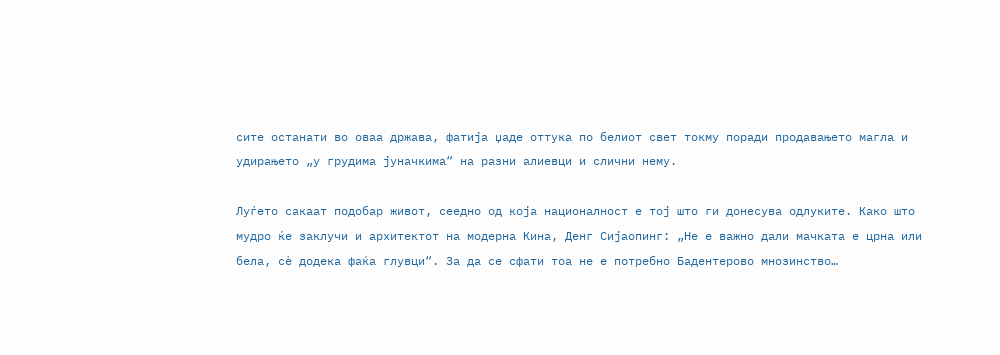сите останати во оваа држава, фатија џаде оттука по белиот свет токму поради продавањето магла и удирањето „у грудима јуначкима“ на разни алиевци и слични нему.

Луѓето сакаат подобар живот, сеедно од која националност е тој што ги донесува одлуките. Како што мудро ќе заклучи и архитектот на модерна Кина, Денг Сијаопинг: „Не е важно дали мачката е црна или бела, сè додека фаќа глувци“. За да се сфати тоа не е потребно Бадентерово мнозинство…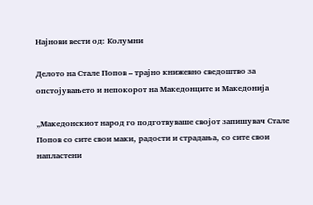Најнови вести од: Колумни

Делото на Стале Попов – трајно книжевно сведоштво за опстојувањето и непокорот на Македонците и Македонија

„Македонскиот народ го подготвуваше својот запишувач Стале Попов со сите свои маки, радости и страдања, со сите свои напластени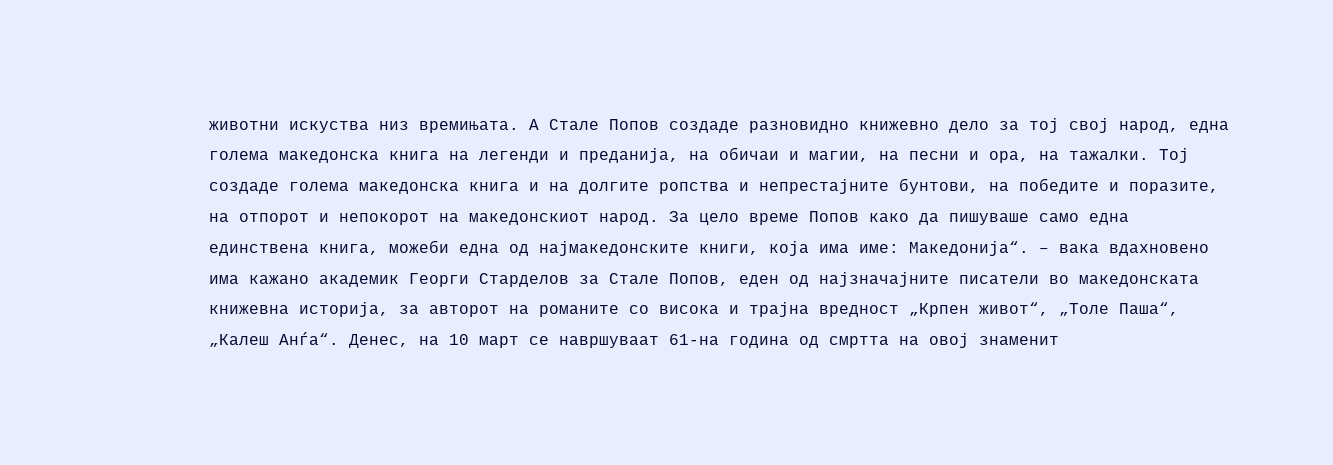животни искуства низ времињата. А Стале Попов создаде разновидно книжевно дело за тој свој народ, една голема македонска книга на легенди и преданија, на обичаи и магии, на песни и ора, на тажалки. Тој создаде голема македонска книга и на долгите ропства и непрестајните бунтови, на победите и поразите, на отпорот и непокорот на македонскиот народ. За цело време Попов како да пишуваше само една единствена книга, можеби една од најмакедонските книги, која има име: Македонија“. – вака вдахновено има кажано академик Георги Старделов за Стале Попов, еден од најзначајните писатели во македонската книжевна историја, за авторот на романите со висока и трајна вредност „Крпен живот“, „Толе Паша“, „Калеш Анѓа“. Денес, на 10 март се навршуваат 61-на година од смртта на овој знаменит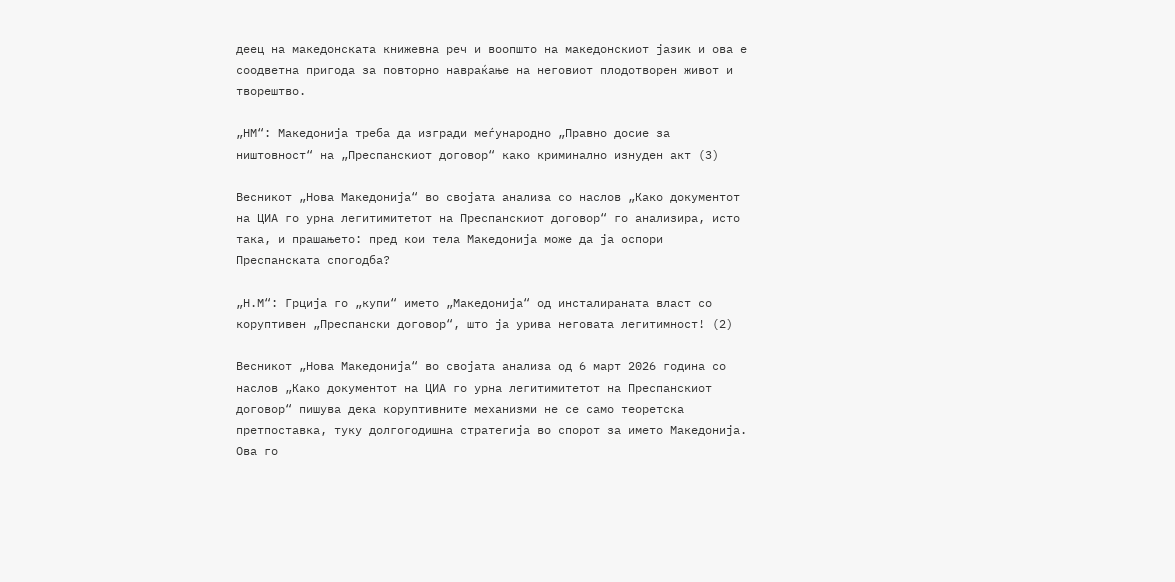деец на македонската книжевна реч и воопшто на македонскиот јазик и ова е соодветна пригода за повторно навраќање на неговиот плодотворен живот и творештво.

„НМ“: Македонија треба да изгради меѓународно „Правно досие за ништовност“ на „Преспанскиот договор“ како криминално изнуден акт (3)

Весникот „Нова Македонија“ во својата анализа со наслов „Како документот на ЦИА го урна легитимитетот на Преспанскиот договор“ го анализира, исто така, и прашањето: пред кои тела Македонија може да ја оспори Преспанската спогодба?

„Н.М“: Грција го „купи“ името „Македонија“ од инсталираната власт со коруптивен „Преспански договор“, што ја урива неговата легитимност! (2)

Весникот „Нова Македонија“ во својата анализа од 6 март 2026 година со наслов „Како документот на ЦИА го урна легитимитетот на Преспанскиот договор“ пишува дека коруптивните механизми не се само теоретска претпоставка, туку долгогодишна стратегија во спорот за името Македонија. Ова го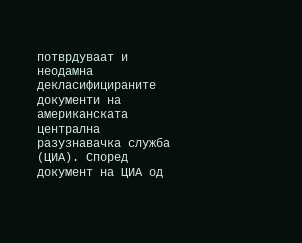потврдуваат и неодамна декласифицираните документи на американската централна разузнавачка служба (ЦИА). Според документ на ЦИА од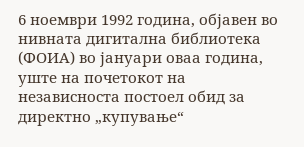6 ноември 1992 година, објавен во нивната дигитална библиотека (ФОИА) во јануари оваа година, уште на почетокот на независноста постоел обид за директно „купување“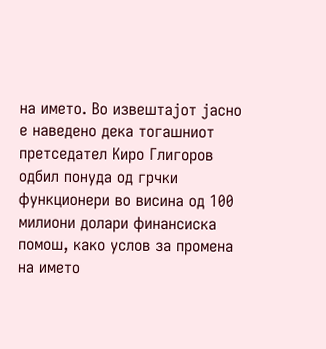на името. Во извештајот јасно е наведено дека тогашниот претседател Киро Глигоров одбил понуда од грчки функционери во висина од 100 милиони долари финансиска помош, како услов за промена на името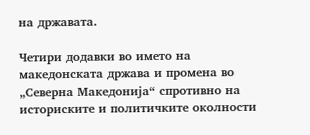на државата.

Четири додавки во името на македонската држава и промена во „Северна Македонија“ спротивно на историските и политичките околности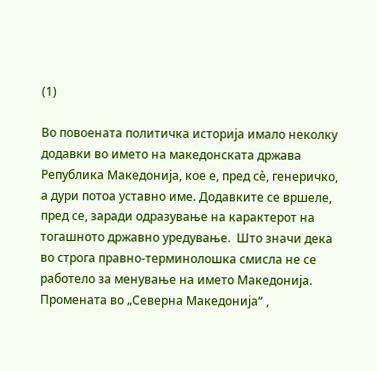(1)

Во повоената политичка историја имало неколку додавки во името на македонската држава Република Македонија, кое е, пред сѐ, генеричко, а дури потоа уставно име. Додавките се вршеле, пред се, заради одразување на карактерот на тогашното државно уредување.  Што значи дека во строга правно-терминолошка смисла не се работело за менување на името Македонија. Промената во „Северна Македонија“ ,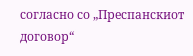согласно со „Преспанскиот договор“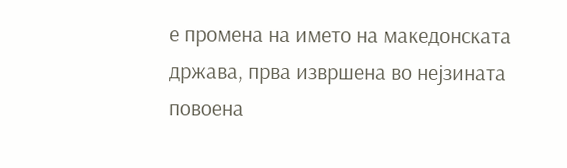е промена на името на македонската држава, прва извршена во нејзината повоена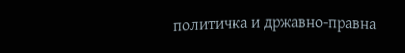политичка и државно-правна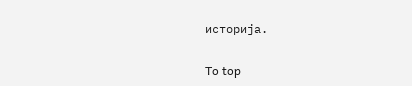историја.

To top